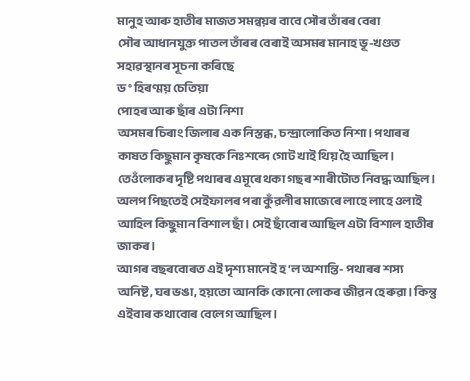মানুহ আৰু হাতীৰ মাজত সমন্বয়ৰ বাবে সৌৰ তাঁৰৰ বেৰা
সৌৰ আধানযুক্ত পাতল তাঁৰৰ বেৰাই অসমৰ মানাহ ভূ-খণ্ডত সহাৱস্থানৰ সূচনা কৰিছে
ড° হিৰণ্ময় চেতিয়া
পোহৰ আৰু ছাঁৰ এটা নিশা
অসমৰ চিৰাং জিলাৰ এক নিস্তব্ধ, চন্দ্ৰালোকিত নিশা। পথাৰৰ কাষত কিছুমান কৃষকে নিঃশব্দে গোট খাই থিয় হৈ আছিল। তেওঁলোকৰ দৃষ্টি পথাৰৰ এমূৰে থকা গছৰ শাৰীটোত নিবদ্ধ আছিল। অলপ পিছতেই সেইফালৰ পৰা কুঁৱলীৰ মাজেৰে লাহে লাহে ওলাই আহিল কিছুমান বিশাল ছাঁ। সেই ছাঁবোৰ আছিল এটা বিশাল হাতীৰ জাকৰ।
আগৰ বছৰবোৰত এই দৃশ্য মানেই হ’ল অশান্তি- পথাৰৰ শস্য অনিষ্ট, ঘৰ ভঙা, হয়তো আনকি কোনো লোকৰ জীৱন হেৰুৱা। কিন্তু এইবাৰ কথাবোৰ বেলেগ আছিল।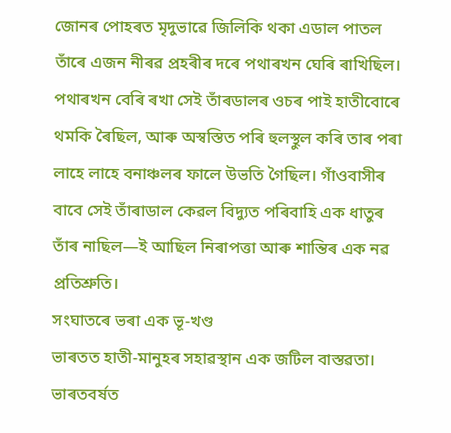জোনৰ পোহৰত মৃদুভাৱে জিলিকি থকা এডাল পাতল তাঁৰে এজন নীৰৱ প্ৰহৰীৰ দৰে পথাৰখন ঘেৰি ৰাখিছিল। পথাৰখন বেৰি ৰখা সেই তাঁৰডালৰ ওচৰ পাই হাতীবোৰে থমকি ৰৈছিল, আৰু অস্বস্তিত পৰি হুলস্থুল কৰি তাৰ পৰা লাহে লাহে বনাঞ্চলৰ ফালে উভতি গৈছিল। গাঁওবাসীৰ বাবে সেই তাঁৰাডাল কেৱল বিদ্যুত পৰিবাহি এক ধাতুৰ তাঁৰ নাছিল—ই আছিল নিৰাপত্তা আৰু শান্তিৰ এক নৱ প্ৰতিশ্ৰুতি।
সংঘাতৰে ভৰা এক ভূ-খণ্ড
ভাৰতত হাতী-মানুহৰ সহাৱস্থান এক জটিল বাস্তৱতা। ভাৰতবৰ্ষত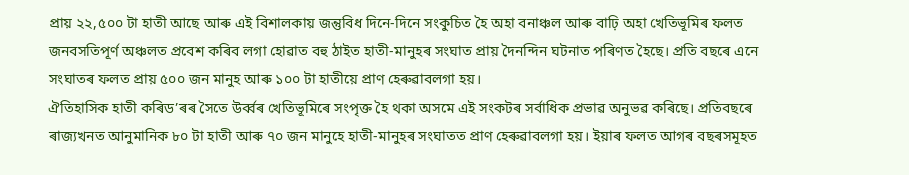প্ৰায় ২২,৫০০ টা হাতী আছে আৰু এই বিশালকায় জন্তুবিধ দিনে-দিনে সংকুচিত হৈ অহা বনাঞ্চল আৰু বাঢ়ি অহা খেতিভূমিৰ ফলত জনবসতিপূৰ্ণ অঞ্চলত প্ৰবেশ কৰিব লগা হোৱাত বহু ঠাইত হাতী-মানুহৰ সংঘাত প্ৰায় দৈনন্দিন ঘটনাত পৰিণত হৈছে। প্ৰতি বছৰে এনে সংঘাতৰ ফলত প্ৰায় ৫০০ জন মানুহ আৰু ১০০ টা হাতীয়ে প্ৰাণ হেৰুৱাবলগা হয়।
ঐতিহাসিক হাতী কৰিড’ৰৰ সৈতে উৰ্ব্বৰ খেতিভূমিৰে সংপৃক্ত হৈ থকা অসমে এই সংকটৰ সৰ্বাধিক প্ৰভাৱ অনুভৱ কৰিছে। প্ৰতিবছৰে ৰাজ্যখনত আনুমানিক ৮০ টা হাতী আৰু ৭০ জন মানুহে হাতী-মানুহৰ সংঘাতত প্ৰাণ হেৰুৱাবলগা হয়। ইয়াৰ ফলত আগৰ বছৰসমূহত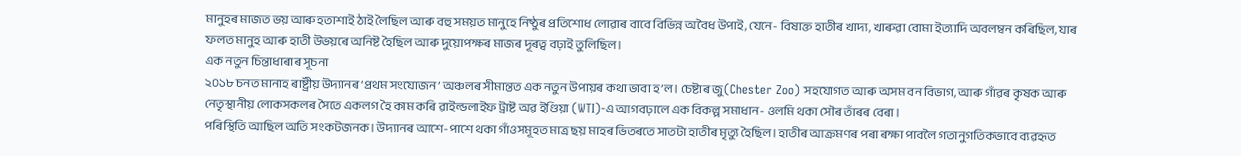মানুহৰ মাজত ভয় আৰু হতাশাই ঠাই লৈছিল আৰু বহু সময়ত মানুহে নিষ্ঠুৰ প্ৰতিশোধ লোৱাৰ বাবে বিভিন্ন অবৈধ উপাই, যেনে- বিষাক্ত হাতীৰ খাদ্য, খাৰুৱা বোমা ইত্যাদি অবলম্বন কৰিছিল, যাৰ ফলত মানুহ আৰু হাতী উভয়ৰে অনিষ্ট হৈছিল আৰু দুয়োপক্ষৰ মাজৰ দূৰত্ব বঢ়াই তুলিছিল।
এক নতুন চিন্তাধাৰাৰ সূচনা
২০১৮ চনত মানাহ ৰাষ্ট্ৰীয় উদ্যানৰ ‘প্ৰথম সংযোজন’ অঞ্চলৰ সীমান্তত এক নতুন উপায়ৰ কথা ভাবা হ’ল। চেষ্টাৰ জু(Chester Zoo) সহযোগত আৰু অসম বন বিভাগ, আৰু গাঁৱৰ কৃষক আৰু নেতৃস্থানীয় লোকসকলৰ সৈতে একলগ হৈ কাম কৰি ৱাইল্ডলাইফ ট্ৰাষ্ট অৱ ইণ্ডিয়া (WTI)-এ আগবঢ়ালে এক বিকল্প সমাধান- ওলমি থকা সৌৰ তাঁৰৰ বেৰা।
পৰিস্থিতি আছিল অতি সংকটজনক। উদ্যানৰ আশে-পাশে থকা গাঁওসমূহত মাত্ৰ ছয় মাহৰ ভিতৰতে সাতটা হাতীৰ মৃত্যু হৈছিল। হাতীৰ আক্ৰমণৰ পৰা ৰক্ষা পাবলৈ গতানুগতিকভাবে ব্যৱহৃত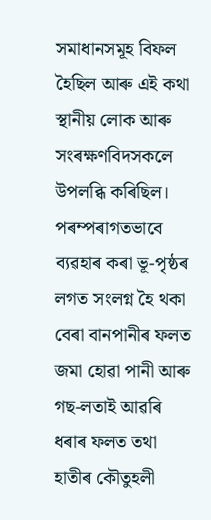সমাধানসমূহ বিফল হৈছিল আৰু এই কথা স্থানীয় লোক আৰু সংৰক্ষণবিদসকলে উপলব্ধি কৰিছিল। পৰম্পৰাগতভাবে ব্যৱহাৰ কৰা ভূ-পৃষ্ঠৰ লগত সংলগ্ন হৈ থকা বেৰা বানপানীৰ ফলত জমা হোৱা পানী আৰু গছ-লতাই আৱৰি ধৰাৰ ফলত তথা হাতীৰ কৌতুহলী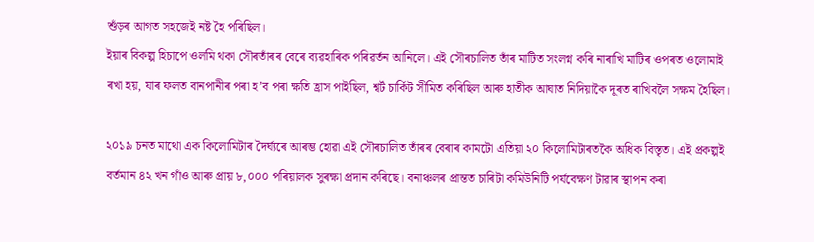শুঁড়ৰ আগত সহজেই নষ্ট হৈ পৰিছিল।
ইয়াৰ বিকল্প হিচাপে ওলমি থকা সৌৰতাঁৰৰ বেৰে ব্যৱহাৰিক পৰিৱৰ্তন আনিলে। এই সৌৰচালিত তাঁৰ মাটিত সংলগ্ন কৰি নাৰাখি মাটিৰ ওপৰত ওলোমাই ৰখা হয়, যাৰ ফলত বানপানীৰ পৰা হ’ব পৰা ক্ষতি হ্ৰাস পাইছিল, শ্বৰ্ট চাৰ্কিট সীমিত কৰিছিল আৰু হাতীক আঘাত নিদিয়াকৈ দূৰত ৰাখিবলৈ সক্ষম হৈছিল।

২০১৯ চনত মাথো এক কিলোমিটাৰ দৈৰ্ঘ্যৰে আৰম্ভ হোৱা এই সৌৰচালিত তাঁৰৰ বেৰাৰ কামটো এতিয়া ২০ কিলোমিটাৰতকৈ অধিক বিস্তৃত। এই প্ৰকল্পই বৰ্তমান ৪২ খন গাঁও আৰু প্ৰায় ৮,০০০ পৰিয়ালক সুৰক্ষা প্ৰদান কৰিছে। বনাঞ্চলৰ প্ৰান্তত চাৰিটা কমিউনিটি পৰ্যবেক্ষণ টাৱাৰ স্থাপন কৰা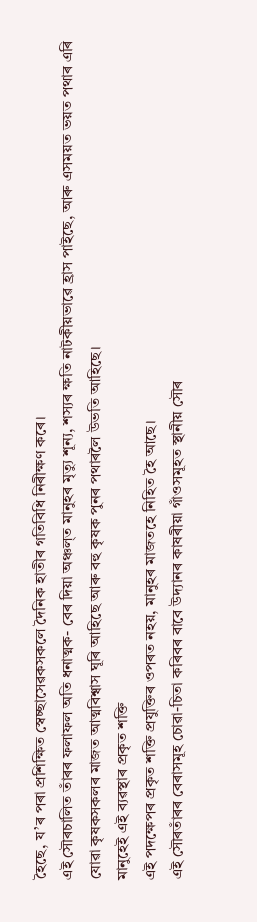হৈছে, য’ৰ পৰা প্ৰশিক্ষিত স্বেচ্ছাসেৱকসকলে দৈনিক হাতীৰ গতিবিধি নিৰীক্ষণ কৰে।
এই সৌৰচালিত তাঁৰৰ ফলাফল অতি ধনাত্মক- বেৰ দিয়া অঞ্চল্ত মানুহৰ মৃত্যু শূন্য, শস্যৰ ক্ষতি নাটকীয়ভাৱে হ্ৰাস পাইছে, আৰু এসময়ত ভয়ত পথাৰ এৰি যোৱা কৃষকসকলৰ মাজত আত্মবিশ্বাস ঘূৰি আহিছে আৰু বহু কৃষক পুনৰ পথাৰলৈ উভতি আহিছে।
মানুহেই এই ব্যৱস্থাৰ প্ৰকৃত শক্তি
এই পদক্ষেপৰ প্ৰকৃত শক্তি প্ৰযুক্তিৰ ওপৰত নহয়, মানুহৰ মাজতহে নিহিত হৈ আছে।
এই সৌৰতাঁৰৰ বেৰাসমূহ চোৱা-চিতা কৰিবৰ বাবে উদ্যানৰ কাষৰীয়া গাঁওসমূহত স্থানীয় সৌৰ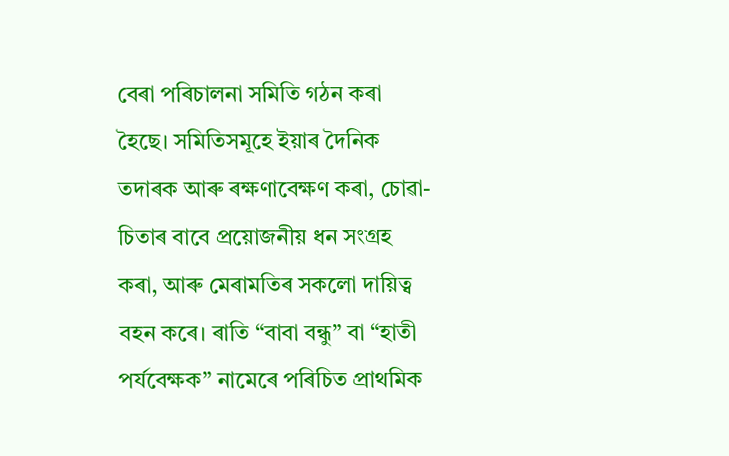বেৰা পৰিচালনা সমিতি গঠন কৰা হৈছে। সমিতিসমূহে ইয়াৰ দৈনিক তদাৰক আৰু ৰক্ষণাবেক্ষণ কৰা, চোৱা-চিতাৰ বাবে প্ৰয়োজনীয় ধন সংগ্ৰহ কৰা, আৰু মেৰামতিৰ সকলো দায়িত্ব বহন কৰে। ৰাতি “বাবা বন্ধু” বা “হাতী পৰ্যবেক্ষক” নামেৰে পৰিচিত প্ৰাথমিক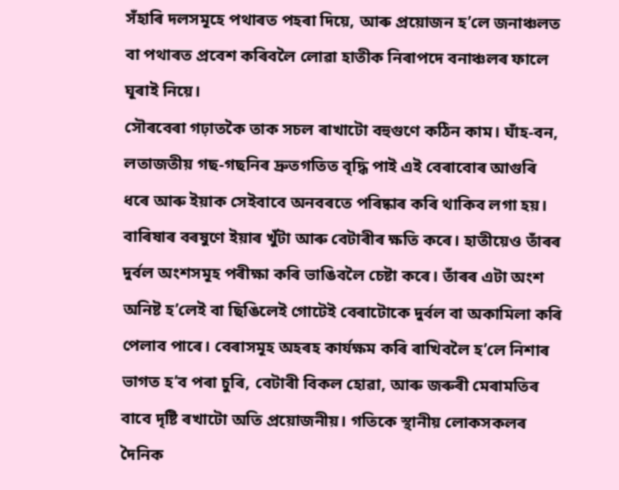সঁহাৰি দলসমূহে পথাৰত পহৰা দিয়ে, আৰু প্ৰয়োজন হ’লে জনাঞ্চলত বা পথাৰত প্ৰবেশ কৰিবলৈ লোৱা হাতীক নিৰাপদে বনাঞ্চলৰ ফালে ঘূৰাই নিয়ে।
সৌৰবেৰা গঢ়াতকৈ তাক সচল ৰাখাটো বহুগুণে কঠিন কাম। ঘাঁহ-বন, লতাজতীয় গছ-গছনিৰ দ্ৰুতগতিত বৃদ্ধি পাই এই বেৰাবোৰ আগুৰি ধৰে আৰু ইয়াক সেইবাবে অনবৰতে পৰিষ্কাৰ কৰি থাকিব লগা হয়। বাৰিষাৰ বৰষুণে ইয়াৰ খুঁটা আৰু বেটাৰীৰ ক্ষতি কৰে। হাতীয়েও তাঁৰৰ দুৰ্বল অংশসমূহ পৰীক্ষা কৰি ভাঙিবলৈ চেষ্টা কৰে। তাঁৰৰ এটা অংশ অনিষ্ট হ’লেই বা ছিঙিলেই গোটেই বেৰাটোকে দুৰ্বল বা অকামিলা কৰি পেলাব পাৰে। বেৰাসমূহ অহৰহ কাৰ্যক্ষম কৰি ৰাখিবলৈ হ’লে নিশাৰ ভাগত হ’ব পৰা চুৰি, বেটাৰী বিকল হোৱা, আৰু জৰুৰী মেৰামতিৰ বাবে দৃষ্টি ৰখাটো অতি প্ৰয়োজনীয়। গতিকে স্থানীয় লোকসকলৰ দৈনিক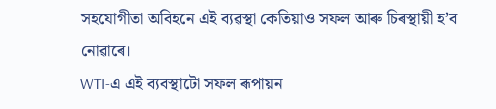সহযোগীতা অবিহনে এই ব্যৱস্থা কেতিয়াও সফল আৰু চিৰস্থায়ী হ’ব নোৱাৰে।
WTI-এ এই ব্যবস্থাটো সফল ৰূপায়ন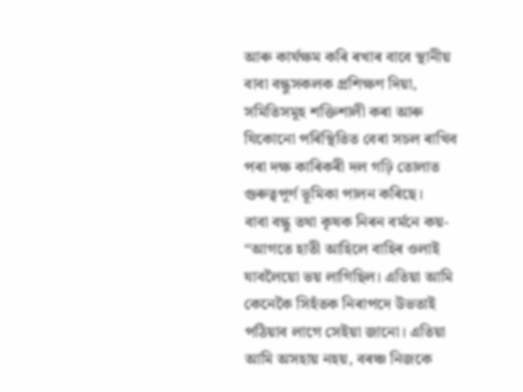আৰু কাৰ্যক্ষম কৰি ৰখাৰ বাবে স্থানীয় বাবা বন্ধুসকলক প্ৰশিক্ষণ দিয়া, সমিতিসমূহ শক্তিশালী কৰা আৰু যিকোনো পৰিস্থিতিত বেৰা সচল ৰাখিব পৰা দক্ষ কাৰিকৰী দল গঢ়ি তোলাত গুৰুত্বপূৰ্ণ ভূমিকা পালন কৰিছে।
বাবা বন্ধু তথা কৃষক নিৰন বৰ্মনে কয়- “আগতে হাতী আহিলে বাহিৰ ওলাই যাবলৈয়ো ভয় লাগিছিল। এতিয়া আমি কেনেকৈ সিহঁতক নিৰাপদে উভতাই পঠিয়াব লাগে সেইয়া জানো। এতিয়া আমি অসহায় নহয়, বৰঞ্চ নিজকে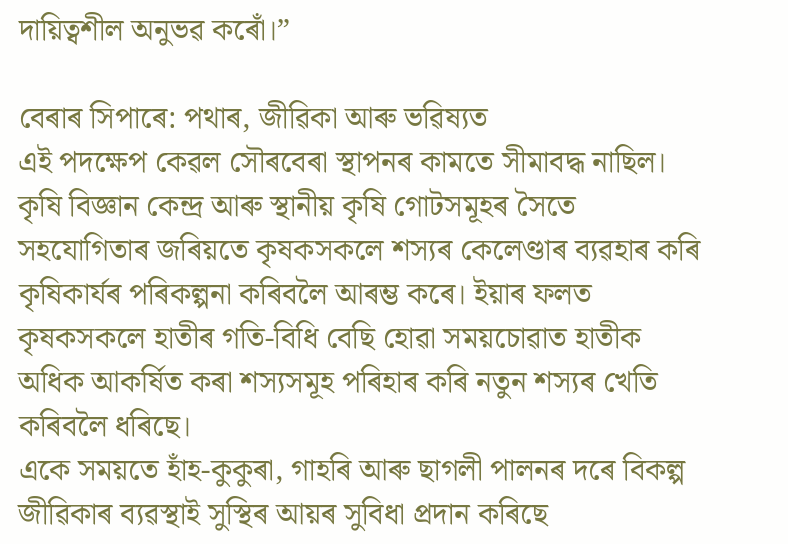দায়িত্বশীল অনুভৱ কৰোঁ।”

বেৰাৰ সিপাৰে: পথাৰ, জীৱিকা আৰু ভৱিষ্যত
এই পদক্ষেপ কেৱল সৌৰবেৰা স্থাপনৰ কামতে সীমাবদ্ধ নাছিল। কৃষি বিজ্ঞান কেন্দ্ৰ আৰু স্থানীয় কৃষি গোটসমূহৰ সৈতে সহযোগিতাৰ জৰিয়তে কৃষকসকলে শস্যৰ কেলেণ্ডাৰ ব্যৱহাৰ কৰি কৃষিকাৰ্যৰ পৰিকল্পনা কৰিবলৈ আৰম্ভ কৰে। ইয়াৰ ফলত কৃষকসকলে হাতীৰ গতি-বিধি বেছি হোৱা সময়চোৱাত হাতীক অধিক আকৰ্ষিত কৰা শস্যসমূহ পৰিহাৰ কৰি নতুন শস্যৰ খেতি কৰিবলৈ ধৰিছে।
একে সময়তে হাঁহ-কুকুৰা, গাহৰি আৰু ছাগলী পালনৰ দৰে বিকল্প জীৱিকাৰ ব্যৱস্থাই সুস্থিৰ আয়ৰ সুবিধা প্ৰদান কৰিছে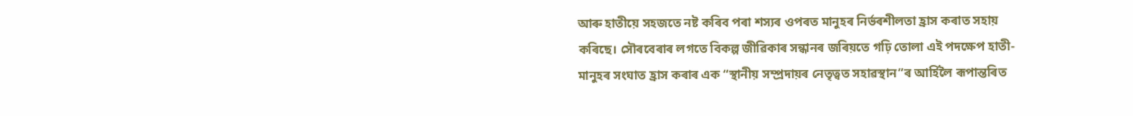আৰু হাতীয়ে সহজতে নষ্ট কৰিব পৰা শস্যৰ ওপৰত মানুহৰ নিৰ্ভৰশীলতা হ্ৰাস কৰাত সহায় কৰিছে। সৌৰবেৰাৰ লগতে বিকল্প জীৱিকাৰ সন্ধানৰ জৰিয়তে গঢ়ি তোলা এই পদক্ষেপ হাতী-মানুহৰ সংঘাত হ্ৰাস কৰাৰ এক “স্থানীয় সম্প্ৰদায়ৰ নেতৃত্বত সহাৱস্থান”ৰ আৰ্হিলৈ ৰূপান্তৰিত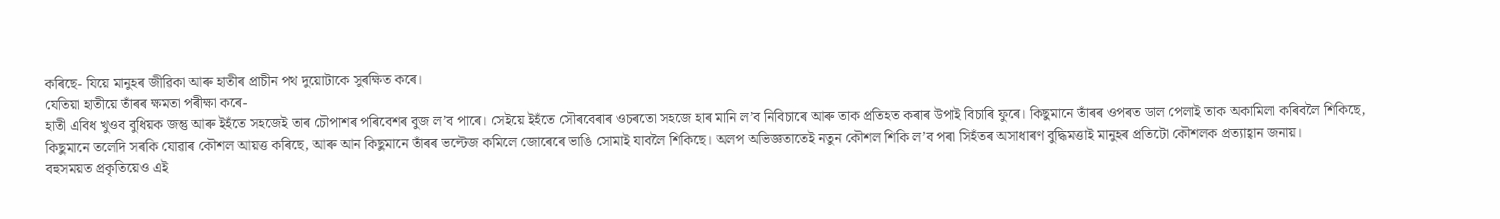কৰিছে- যিয়ে মানুহৰ জীৱিকা আৰু হাতীৰ প্ৰাচীন পথ দুয়োটাকে সুৰক্ষিত কৰে।
যেতিয়া হাতীয়ে তাঁৰৰ ক্ষমতা পৰীক্ষা কৰে-
হাতী এবিধ খুওব বুধিয়ক জন্তু আৰু ইহঁতে সহজেই তাৰ চৌপাশৰ পৰিবেশৰ বুজ ল’ব পাৰে। সেইয়ে ইহঁতে সৌৰবেৰাৰ ওচৰতো সহজে হাৰ মানি ল’ব নিবিচাৰে আৰু তাক প্ৰতিহত কৰাৰ উপাই বিচাৰি ফুৰে। কিছুমানে তাঁৰৰ ওপৰত ডাল পেলাই তাক অকামিলা কৰিবলৈ শিকিছে, কিছুমানে তলেদি সৰকি যোৱাৰ কৌশল আয়ত্ত কৰিছে, আৰু আন কিছুমানে তাঁৰৰ ভল্টেজ কমিলে জোৰেৰে ভাঙি সোমাই যাবলৈ শিকিছে। অলপ অভিজ্ঞতাতেই নতুন কৌশল শিকি ল’ব পৰা সিহঁতৰ অসাধাৰণ বুদ্ধিমত্তাই মানুহৰ প্ৰতিটো কৌশলক প্ৰত্যাহ্বান জনায়।
বহুসময়ত প্ৰকৃতিয়েও এই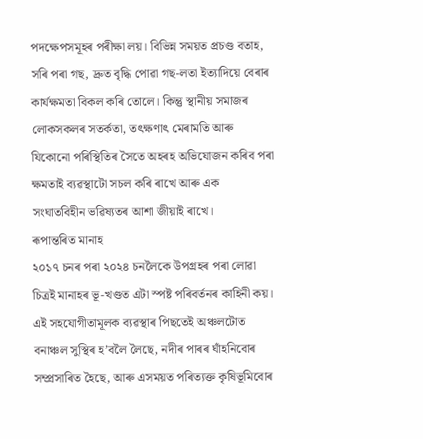পদক্ষেপসমূহৰ পৰীক্ষা লয়। বিভিন্ন সময়ত প্ৰচণ্ড বতাহ, সৰি পৰা গছ, দ্ৰুত বৃদ্ধি পোৱা গছ-লতা ইত্যাদিয়ে বেৰাৰ কাৰ্যক্ষমতা বিকল কৰি তোলে। কিন্তু স্থানীয় সমাজৰ লোকসকলৰ সতৰ্কতা, তৎক্ষণাৎ মেৰামতি আৰু যিকোনো পৰিস্থিতিৰ সৈতে অহৰহ অভিযোজন কৰিব পৰা ক্ষমতাই ব্যৱস্থাটো সচল কৰি ৰাখে আৰু এক সংঘাতবিহীন ভৱিষ্যতৰ আশা জীয়াই ৰাখে।
ৰূপান্তৰিত মানাহ
২০১৭ চনৰ পৰা ২০২৪ চনলৈকে উপগ্ৰহৰ পৰা লোৱা চিত্ৰই মানাহৰ ভূ-খণ্ডত এটা স্পষ্ট পৰিবৰ্তনৰ কাহিনী কয়। এই সহযোগীতামূলক ব্যৱস্থাৰ পিছতেই অঞ্চলটোত বনাঞ্চল সুস্থিৰ হ’বলৈ লৈছে, নদীৰ পাৰৰ ঘাঁহনিবোৰ সম্প্ৰসাৰিত হৈছে, আৰু এসময়ত পৰিত্যক্ত কৃষিভূমিবোৰ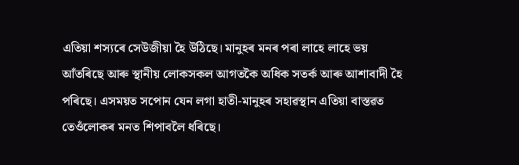এতিয়া শস্যৰে সেউজীয়া হৈ উঠিছে। মানুহৰ মনৰ পৰা লাহে লাহে ভয় আঁতৰিছে আৰু স্থানীয় লোকসকল আগতকৈ অধিক সতৰ্ক আৰু আশাবাদী হৈ পৰিছে। এসময়ত সপোন যেন লগা হাতী-মানুহৰ সহাৱস্থান এতিয়া বাস্তৱত তেওঁলোকৰ মনত শিপাবলৈ ধৰিছে।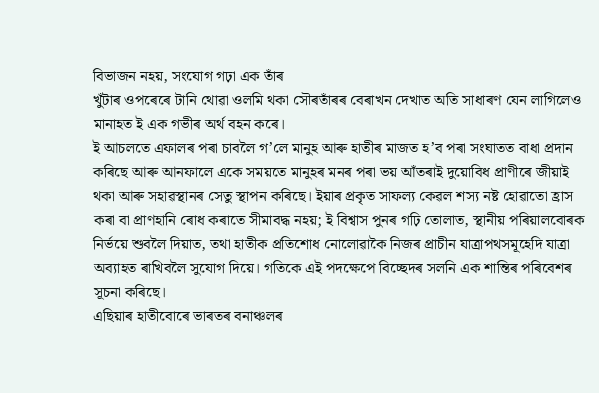বিভাজন নহয়, সংযোগ গঢ়া এক তাঁৰ
খুঁটাৰ ওপৰেৰে টানি থোৱা ওলমি থকা সৌৰতাঁৰৰ বেৰাখন দেখাত অতি সাধাৰণ যেন লাগিলেও মানাহত ই এক গভীৰ অৰ্থ বহন কৰে।
ই আচলতে এফালৰ পৰা চাবলৈ গ’লে মানুহ আৰু হাতীৰ মাজত হ’ব পৰা সংঘাতত বাধা প্ৰদান কৰিছে আৰু আনফালে একে সময়তে মানুহৰ মনৰ পৰা ভয় আঁতৰাই দুয়োবিধ প্ৰাণীৰে জীয়াই থকা আৰু সহাৱস্থানৰ সেতু স্থাপন কৰিছে। ইয়াৰ প্ৰকৃত সাফল্য কেৱল শস্য নষ্ট হোৱাতো হ্ৰাস কৰা বা প্ৰাণহানি ৰোধ কৰাতে সীমাবদ্ধ নহয়; ই বিশ্বাস পুনৰ গঢ়ি তোলাত, স্থানীয় পৰিয়ালবোৰক নিৰ্ভয়ে শুবলৈ দিয়াত, তথা হাতীক প্ৰতিশোধ নোলোৱাকৈ নিজৰ প্ৰাচীন যাত্ৰাপথসমূহেদি যাত্ৰা অব্যাহত ৰাখিবলৈ সুযোগ দিয়ে। গতিকে এই পদক্ষেপে বিচ্ছেদৰ সলনি এক শান্তিৰ পৰিবেশৰ সূচনা কৰিছে।
এছিয়াৰ হাতীবোৰে ভাৰতৰ বনাঞ্চলৰ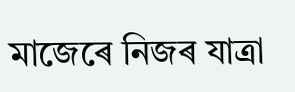মাজেৰে নিজৰ যাত্ৰা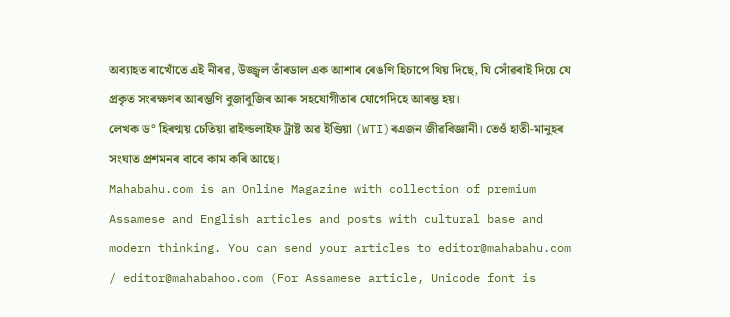অব্যাহত ৰাখোঁতে এই নীৰৱ, উজ্জ্বল তাঁৰডাল এক আশাৰ ৰেঙণি হিচাপে থিয় দিছে, যি সোঁৱৰাই দিয়ে যে প্ৰকৃত সংৰক্ষণৰ আৰম্ভণি বুজাবুজিৰ আৰু সহযোগীতাৰ যোগেদিহে আৰম্ভ হয়।
লেখক ড° হিৰণ্ময় চেতিয়া ৱাইল্ডলাইফ ট্ৰাষ্ট অৱ ইণ্ডিয়া (WTI)ৰএজন জীৱবিজ্ঞানী। তেওঁ হাতী-মানুহৰ সংঘাত প্ৰশমনৰ বাবে কাম কৰি আছে।
Mahabahu.com is an Online Magazine with collection of premium Assamese and English articles and posts with cultural base and modern thinking. You can send your articles to editor@mahabahu.com / editor@mahabahoo.com (For Assamese article, Unicode font is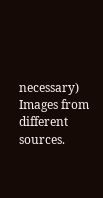necessary) Images from different sources.